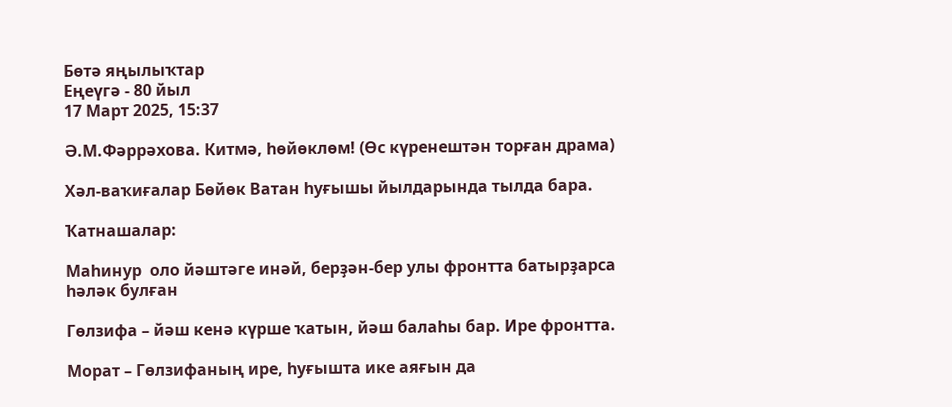Бөтә яңылыҡтар
Еңеүгә - 80 йыл
17 Март 2025, 15:37

Ә.М.Фәррәхова. Китмә, һөйөклөм! (Өс күренештән торған драма)

Хәл-ваҡиғалар Бөйөк Ватан һуғышы йылдарында тылда бара.

Ҡатнашалар:

Маһинур  оло йәштәге инәй, берҙән-бер улы фронтта батырҙарса һәләк булған

Гөлзифа – йәш кенә күрше ҡатын, йәш балаһы бар. Ире фронтта.

Морат – Гөлзифаның ире, һуғышта ике аяғын да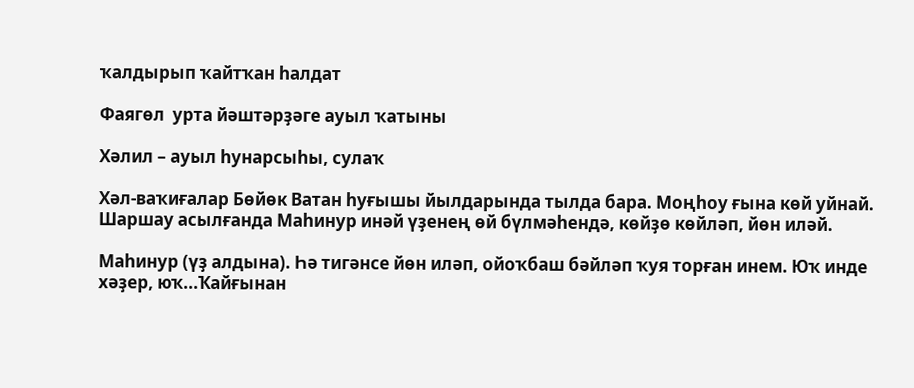ҡалдырып ҡайтҡан һалдат

Фаягөл  урта йәштәрҙәге ауыл ҡатыны

Хәлил – ауыл һунарсыһы, сулаҡ

Хәл-ваҡиғалар Бөйөк Ватан һуғышы йылдарында тылда бара. Моңһоу ғына көй уйнай. Шаршау асылғанда Маһинур инәй үҙенең өй бүлмәһендә, көйҙө көйләп, йөн иләй.

Маһинур (үҙ алдына). Һә тигәнсе йөн иләп, ойоҡбаш бәйләп ҡуя торған инем. Юҡ инде хәҙер, юҡ...Ҡайғынан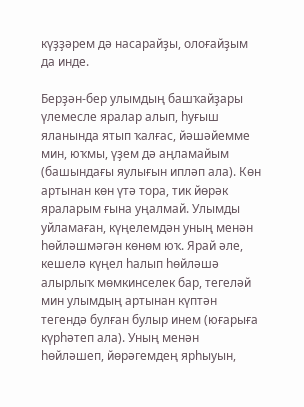күҙҙәрем дә насарайҙы, олоғайҙым да инде.

Берҙән-бер улымдың башҡайҙары үлемесле яралар алып, һуғыш яланында ятып ҡалғас, йәшәйемме мин, юҡмы, үҙем дә аңламайым (башындағы яулығын ипләп ала). Көн артынан көн үтә тора, тик йөрәк яраларым ғына уңалмай. Улымды уйламаған, күңелемдән уның менән һөйләшмәгән көнөм юҡ. Ярай әле, кешелә күңел һалып һөйләшә алырлыҡ мөмкинселек бар, тегеләй мин улымдың артынан күптән тегендә булған булыр инем (юғарыға күрһәтеп ала). Уның менән һөйләшеп, йөрәгемдең ярһыуын,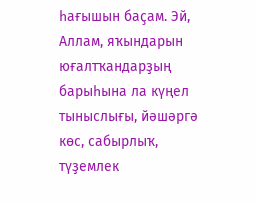һағышын баҫам. Эй, Аллам, яҡындарын юғалтҡандарҙың барыһына ла күңел тыныслығы, йәшәргә көс, сабырлыҡ, түҙемлек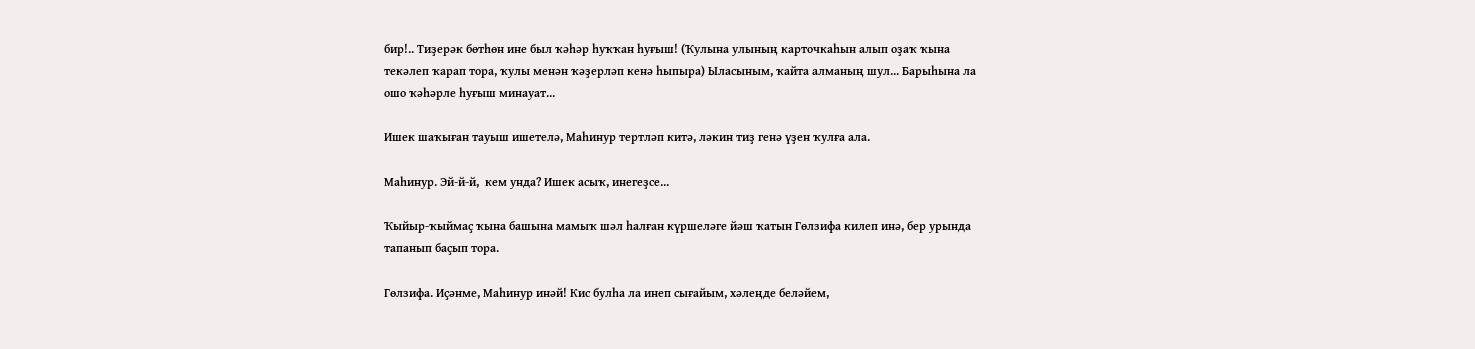бир!.. Тиҙерәк бөтһөн ине был ҡәһәр һуҡҡан һуғыш! (Ҡулына улының карточкаһын алып оҙаҡ ҡына текәлеп ҡарап тора, ҡулы менән ҡәҙерләп кенә һыпыра) Ыласыным, ҡайта алманың шул... Барыһына ла ошо ҡәһәрле һуғыш минауат...

Ишек шаҡыған тауыш ишетелә, Маһинур тертләп китә, ләкин тиҙ генә үҙен ҡулға ала.

Маһинур. Эй-й-й,  кем унда? Ишек асыҡ, инегеҙсе...

Ҡыйыр-ҡыймаҫ ҡына башына мамыҡ шәл һалған күршеләге йәш ҡатын Гөлзифа килеп инә, бер урында тапанып баҫып тора.

Гөлзифа. Иҫәнме, Маһинур инәй! Кис булһа ла инеп сығайым, хәлеңде беләйем,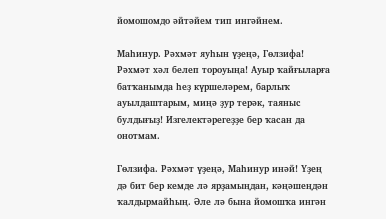йомошомдо әйтәйем тип ингәйнем.

Маһинур. Рәхмәт яуһын үҙеңә, Гөлзифа! Рәхмәт хәл белеп тороуыңа! Ауыр ҡайғыларға батҡанымда һеҙ күршеләрем, барлыҡ ауылдаштарым, миңә ҙур терәк, таяныс булдығыҙ! Изгелектәрегеҙҙе бер ҡасан да онотмам.

Гөлзифа. Рәхмәт үҙеңә, Маһинур инәй! Үҙең дә бит бер кемде лә ярҙамыңдан, кәңәшеңдән ҡалдырмайһың. Әле лә бына йомошҡа ингән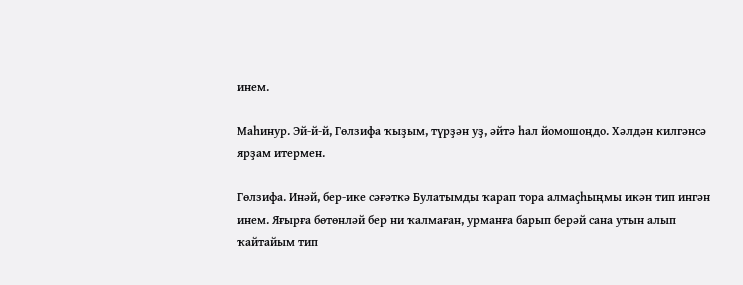инем.

Маһинур. Эй-й-й, Гөлзифа ҡыҙым, түрҙән уҙ, әйтә һал йомошоңдо. Хәлдән килгәнсә ярҙам итермен.

Гөлзифа. Инәй, бер-ике сәғәткә Булатымды ҡарап тора алмаҫһыңмы икән тип ингән инем. Яғырға бөтөнләй бер ни ҡалмаған, урманға барып берәй сана утын алып ҡайтайым тип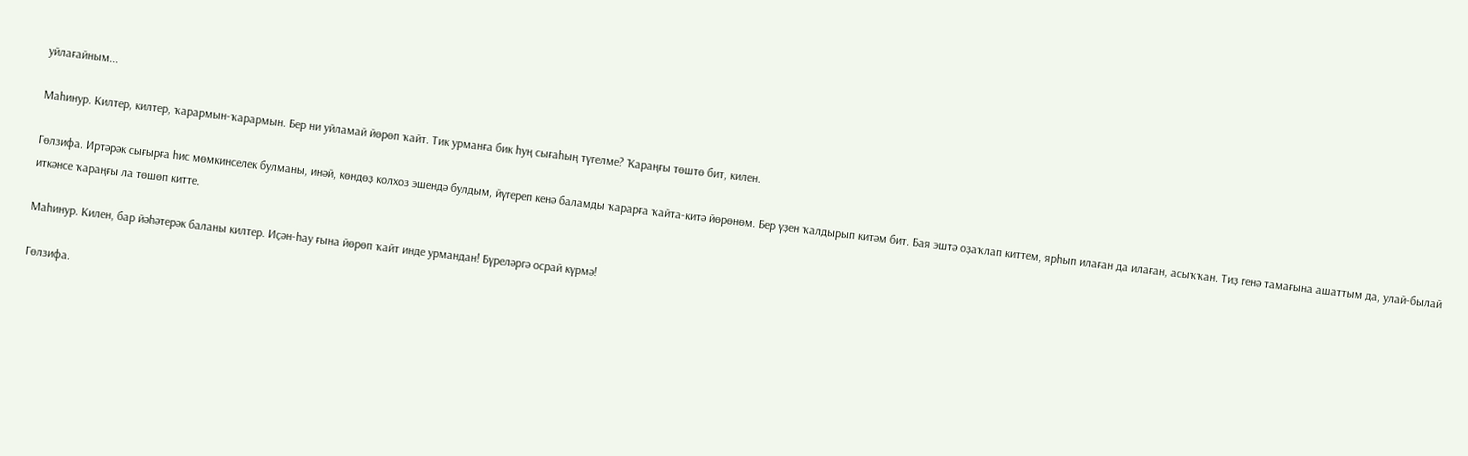уйлағайным...

Маһинур. Килтер, килтер, ҡарармын-ҡарармын. Бер ни уйламай йөрөп ҡайт. Тик урманға бик һуң сығаһың түгелме? Ҡараңғы төштө бит, килен.

Гөлзифа. Иртәрәк сығырға һис мөмкинселек булманы, инәй, көндөҙ колхоз эшендә булдым, йүгереп кенә баламды ҡарарға ҡайта-китә йөрөнөм. Бер үҙен ҡалдырып китәм бит. Бая эштә оҙаҡлап киттем, ярһып илаған да илаған, асыҡҡан. Тиҙ генә тамағына ашаттым да, улай-былай иткәнсе ҡараңғы ла төшөп китте.

Маһинур. Килен, бар йәһәтерәк баланы килтер. Иҫән-һау ғына йөрөп ҡайт инде урмандан! Бүреләргә осрай күрмә!

Гөлзифа.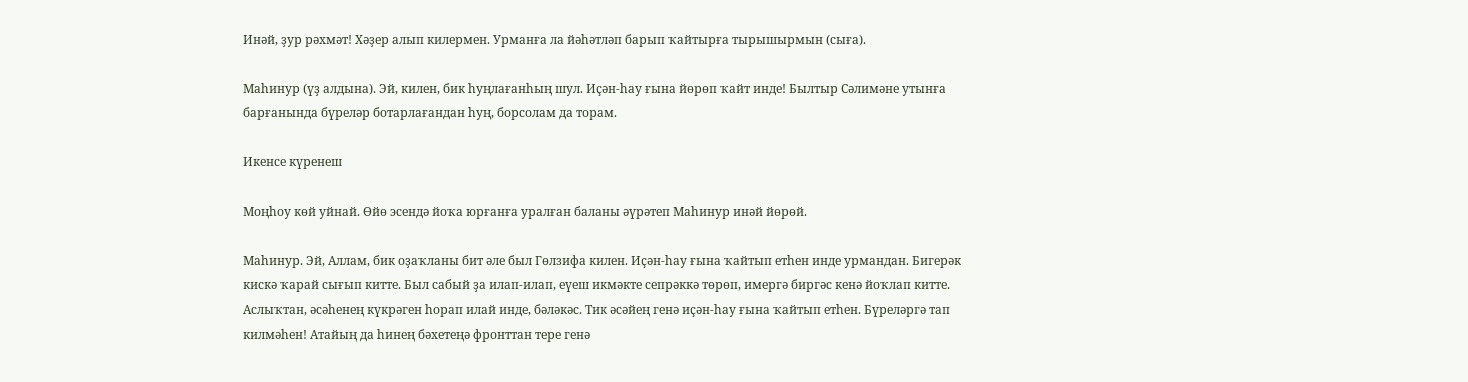Инәй, ҙур рәхмәт! Хәҙер алып килермен. Урманға ла йәһәтләп барып ҡайтырға тырышырмын (сыға).

Маһинур (үҙ алдына). Эй, килен, бик һуңлағанһың шул. Иҫән-һау ғына йөрөп ҡайт инде! Былтыр Сәлимәне утынға барғанында бүреләр ботарлағандан һуң, борсолам да торам.

Икенсе күренеш

Моңһоу көй уйнай. Өйө эсендә йоҡа юрғанға уралған баланы әүрәтеп Маһинур инәй йөрөй.

Маһинур. Эй, Аллам, бик оҙаҡланы бит әле был Гөлзифа килен. Иҫән-һау ғына ҡайтып етһен инде урмандан. Бигерәк кискә ҡарай сығып китте. Был сабый ҙа илап-илап, еүеш икмәкте сепрәккә төрөп, имергә биргәс кенә йоҡлап китте. Аслыҡтан, әсәһенең күкрәген һорап илай инде, бәләкәс. Тик әсәйең генә иҫән-һау ғына ҡайтып етһен. Бүреләргә тап килмәһен! Атайың да һинең бәхетеңә фронттан тере генә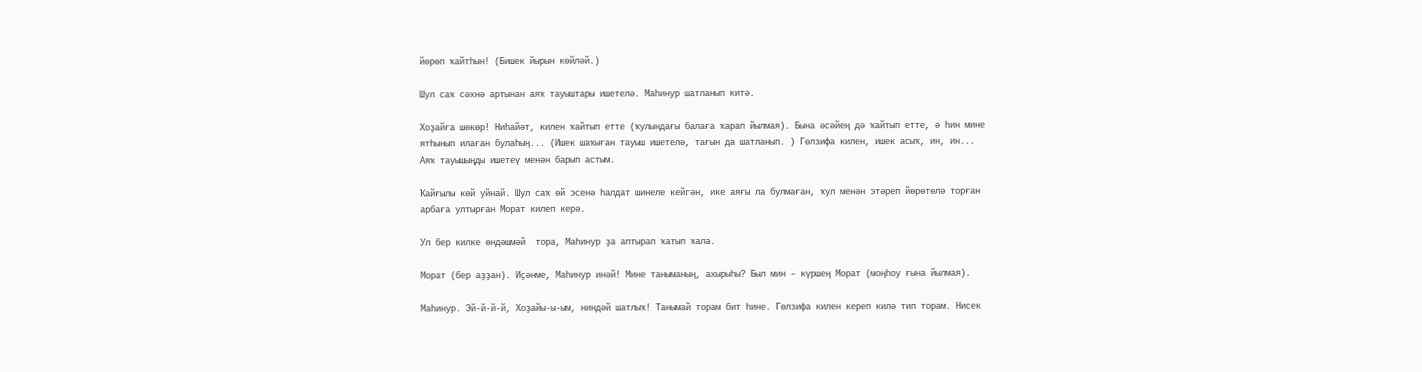йөрөп ҡайтһын! (Бишек йырын көйләй.)

Шул саҡ сәхнә артынан аяҡ тауыштары ишетелә. Маһинур шатланып китә.

Хоҙайға шөкөр! Ниһайәт, килен ҡайтып етте (ҡулындағы балаға ҡарап йылмая). Бына әсәйең дә ҡайтып етте, ә һин мине ятһынып илаған булаһың... (Ишек шаҡыған тауыш ишетелә, тағын да шатланып. ) Гөлзифа килен, ишек асыҡ, ин, ин... Аяҡ тауышыңды ишетеү менән барып астым.

Ҡайғылы көй уйнай. Шул саҡ өй эсенә һалдат шинеле кейгән, ике аяғы ла булмаған, ҡул менән этәреп йөрөтөлә торған арбаға ултырған Морат килеп керә.

Ул бер килке өндәшмәй  тора, Маһинур ҙа аптырап ҡатып ҡала.

Морат (бер аҙҙан). Иҫәнме, Маһинур инәй! Мине таныманың, ахырыһы? Был мин – күршең Морат (моңһоу ғына йылмая).

Маһинур. Эй-й-й-й, Хоҙайы-ы-ым, ниндәй шатлыҡ! Танымай торам бит һине. Гөлзифа килен кереп килә тип торам. Нисек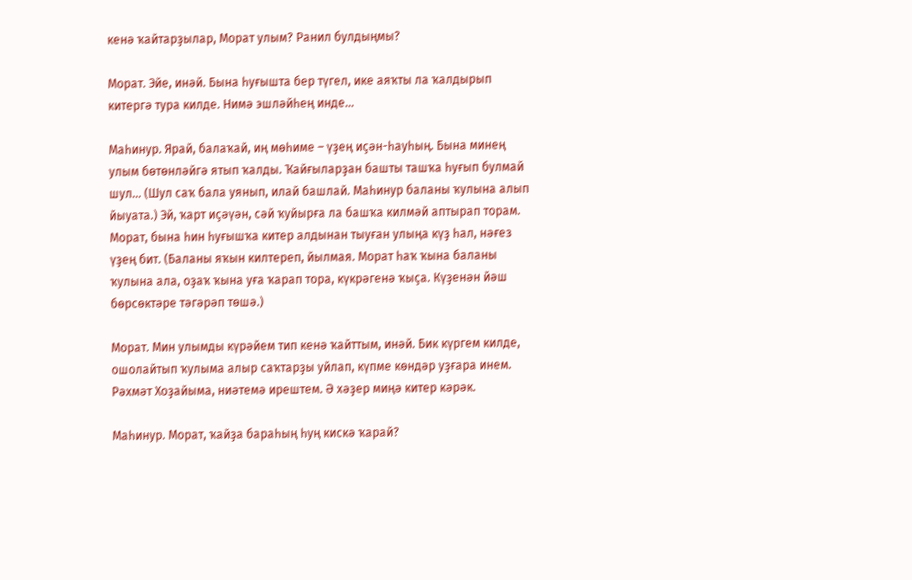кенә ҡайтарҙылар, Морат улым? Ранил булдыңмы?

Морат. Эйе, инәй. Бына һуғышта бер түгел, ике аяҡты ла ҡалдырып китергә тура килде. Нимә эшләйһең инде...

Маһинур. Ярай, балаҡай, иң мөһиме – үҙең иҫән-һауһың. Бына минең улым бөтөнләйгә ятып ҡалды. Ҡайғыларҙан башты ташҡа һуғып булмай шул... (Шул саҡ бала уянып, илай башлай. Маһинур баланы ҡулына алып йыуата.) Эй, ҡарт иҫәүән, сәй ҡуйырға ла башҡа килмәй аптырап торам. Морат, бына һин һуғышҡа китер алдынан тыуған улыңа күҙ һал, нәғез үҙең бит. (Баланы яҡын килтереп, йылмая. Морат һаҡ ҡына баланы ҡулына ала, оҙаҡ ҡына уға ҡарап тора, күкрәгенә ҡыҫа. Күҙенән йәш бөрсөктәре тәгәрәп төшә.)

Морат. Мин улымды күрәйем тип кенә ҡайттым, инәй. Бик күргем килде, ошолайтып ҡулыма алыр саҡтарҙы уйлап, күпме көндәр уҙғара инем. Рәхмәт Хоҙайыма, ниәтемә ирештем. Ә хәҙер миңә китер кәрәк.

Маһинур. Морат, ҡайҙа бараһың һуң кискә ҡарай?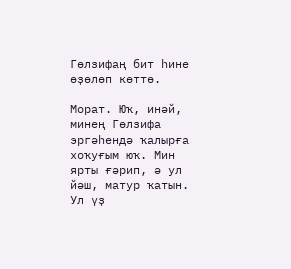Гөлзифаң бит һине өҙөлөп көттө.

Морат. Юҡ, инәй, минең Гөлзифа эргәһендә ҡалырға хоҡуғым юҡ. Мин ярты ғәрип, ә ул йәш, матур ҡатын. Ул үҙ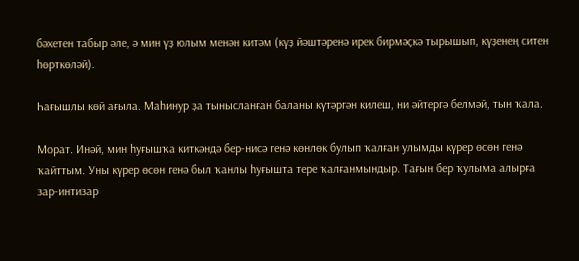бәхетен табыр әле, ә мин үҙ юлым менән китәм (күҙ йәштәренә ирек бирмәҫкә тырышып, күҙенең ситен һөрткөләй).

Һағышлы көй ағыла. Маһинур ҙа тынысланған баланы күтәргән килеш, ни әйтергә белмәй, тын ҡала.

Морат. Инәй, мин һуғышҡа киткәндә бер-нисә генә көнлөк булып ҡалған улымды күрер өсөн генә ҡайттым. Уны күрер өсөн генә был ҡанлы һуғышта тере ҡалғанмындыр. Тағын бер ҡулыма алырға зар-интизар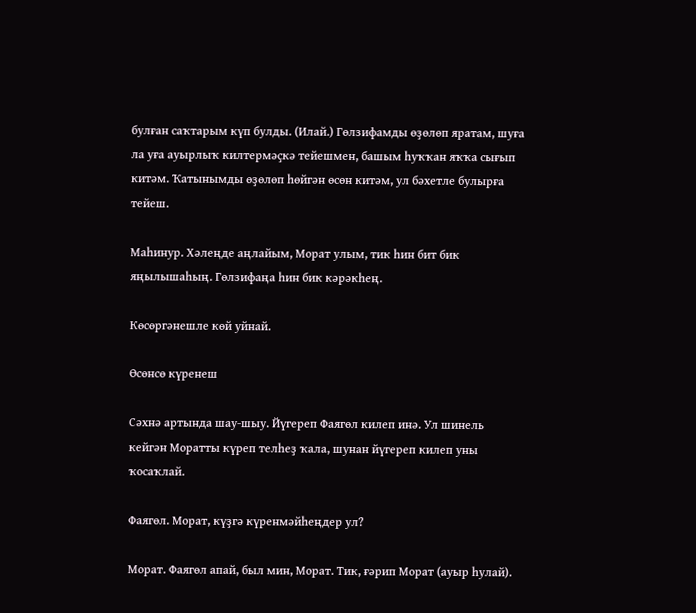булған саҡтарым күп булды. (Илай.) Гөлзифамды өҙөлөп яратам, шуға ла уға ауырлыҡ килтермәҫкә тейешмен, башым һуҡҡан яҡҡа сығып китәм. Ҡатынымды өҙөлөп һөйгән өсөн китәм, ул бәхетле булырға тейеш.

Маһинур. Хәлеңде аңлайым, Морат улым, тик һин бит бик яңылышаһың. Гөлзифаңа һин бик кәрәкһең.

Көсөргәнешле көй уйнай.

Өсөнсө күренеш

Сәхнә артында шау-шыу. Йүгереп Фаягөл килеп инә. Ул шинель кейгән Моратты күреп телһеҙ ҡала, шунан йүгереп килеп уны ҡосаҡлай.

Фаягөл. Морат, күҙгә күренмәйһеңдер ул?

Морат. Фаягөл апай, был мин, Морат. Тик, ғәрип Морат (ауыр һулай).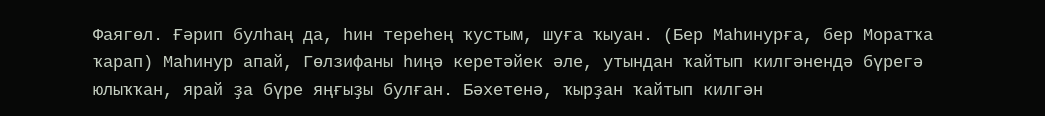Фаягөл. Ғәрип булһаң да, һин тереһең ҡустым, шуға ҡыуан. (Бер Маһинурға, бер Моратҡа ҡарап) Маһинур апай, Гөлзифаны һиңә керетәйек әле, утындан ҡайтып килгәнендә бүрегә юлыҡҡан, ярай ҙа бүре яңғыҙы булған. Бәхетенә, ҡырҙан ҡайтып килгән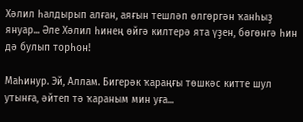Хәлил һалдырып алған, аяғын тешләп өлгөргән ҡанһыҙ януар... Әле Хәлил һинең өйгә килтерә ята үҙен, бөгөнгә һин дә булып торһон!

Маһинур. Эй, Аллам. Бигерәк ҡараңғы төшкәс китте шул утынға, әйтеп тә ҡараным мин уға...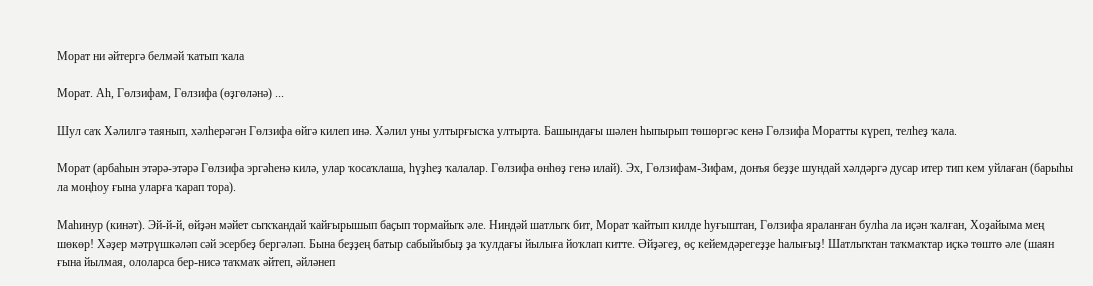Морат ни әйтергә белмәй ҡатып ҡала

Морат. Аһ, Гөлзифам, Гөлзифа (өҙгөләнә) ...

Шул саҡ Хәлилгә таянып, хәлһерәгән Гөлзифа өйгә килеп инә. Хәлил уны ултырғысҡа ултырта. Башындағы шәлен һыпырып төшөргәс кенә Гөлзифа Моратты күреп, телһеҙ ҡала.

Морат (арбаһын этәрә-этәрә Гөлзифа эргәһенә килә, улар ҡосаҡлаша, һүҙһеҙ ҡалалар. Гөлзифа өнһөҙ генә илай). Эх, Гөлзифам-Зифам, донъя беҙҙе шундай хәлдәргә дусар итер тип кем уйлаған (барыһы ла моңһоу ғына уларға ҡарап тора).

Маһинур (кинәт). Эй-й-й, өйҙән мәйет сыҡҡандай ҡайғырышып баҫып тормайыҡ әле. Ниндәй шатлыҡ бит, Морат ҡайтып килде һуғыштан, Гөлзифа яраланған булһа ла иҫән ҡалған, Хоҙайыма мең шөкөр! Хәҙер мәтрүшкәләп сәй эсербеҙ бергәләп. Бына беҙҙең батыр сабыйыбыҙ ҙа ҡулдағы йылыға йоҡлап китте. Әйҙәгеҙ, өҫ кейемдәрегеҙҙе һалығыҙ! Шатлыҡтан таҡмаҡтар иҫкә төштө әле (шаян ғына йылмая, ололарса бер-нисә таҡмаҡ әйтеп, әйләнеп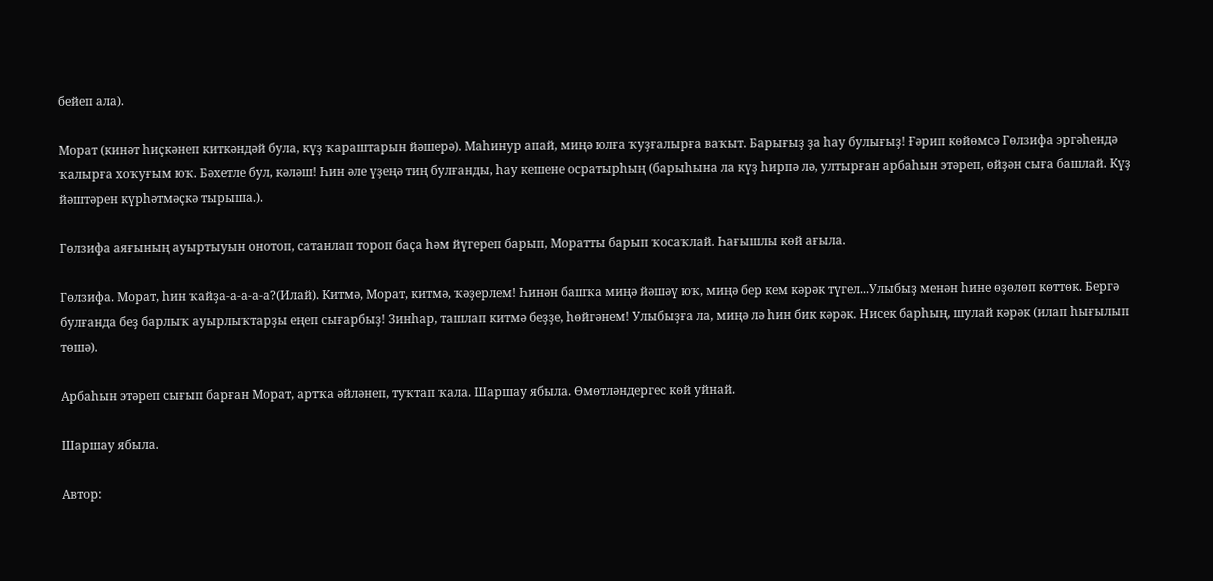бейеп ала).

Морат (кинәт һиҫкәнеп киткәндәй була, күҙ ҡараштарын йәшерә). Маһинур апай, миңә юлға ҡуҙғалырға ваҡыт. Барығыҙ ҙа һау булығыҙ! Ғәрип көйөмсә Гөлзифа эргәһендә ҡалырға хоҡуғым юҡ. Бәхетле бул, кәләш! Һин әле үҙеңә тиң булғанды, һау кешене осратырһың (барыһына ла күҙ һирпә лә, ултырған арбаһын этәреп, өйҙән сыға башлай. Күҙ йәштәрен күрһәтмәҫкә тырыша.).

Гөлзифа аяғының ауыртыуын онотоп, сатанлап тороп баҫа һәм йүгереп барып, Моратты барып ҡосаҡлай. Һағышлы көй ағыла.

Гөлзифа. Морат, һин ҡайҙа-а-а-а-а?(Илай). Китмә, Морат, китмә, ҡәҙерлем! Һинән башҡа миңә йәшәү юҡ, миңә бер кем кәрәк түгел...Улыбыҙ менән һине өҙөлөп көттөк. Бергә булғанда беҙ барлыҡ ауырлыҡтарҙы еңеп сығарбыҙ! Зинһар, ташлап китмә беҙҙе, һөйгәнем! Улыбыҙға ла, миңә лә һин бик кәрәк. Нисек барһың, шулай кәрәк (илап һығылып төшә).

Арбаһын этәреп сығып барған Морат, артҡа әйләнеп, туҡтап ҡала. Шаршау ябыла. Өмөтләндергес көй уйнай.

Шаршау ябыла.

Автор: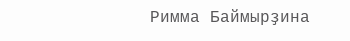Римма Баймырҙина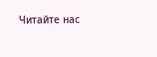Читайте нас